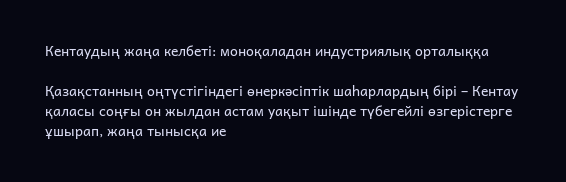Кентаудың жаңа келбеті: моноқаладан индустриялық орталыққа

Қазақстанның оңтүстігіндегі өнеркәсіптік шаһарлардың бірі – Кентау қаласы соңғы он жылдан астам уақыт ішінде түбегейлі өзгерістерге ұшырап, жаңа тынысқа ие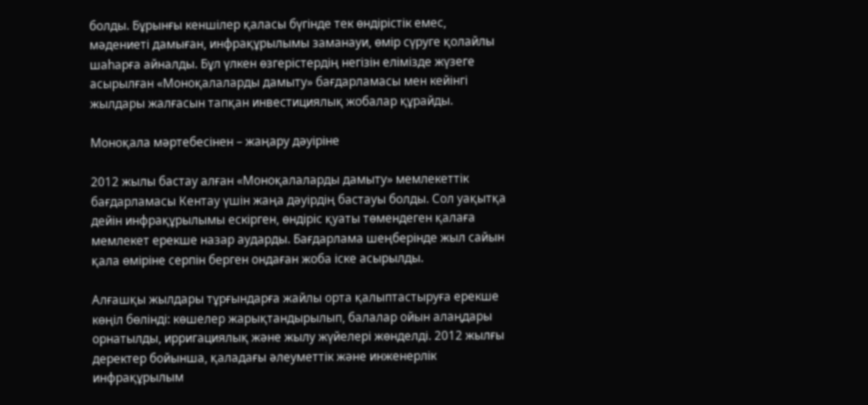болды. Бұрынғы кеншілер қаласы бүгінде тек өндірістік емес, мәдениеті дамыған, инфрақұрылымы заманауи, өмір сүруге қолайлы шаһарға айналды. Бұл үлкен өзгерістердің негізін елімізде жүзеге асырылған «Моноқалаларды дамыту» бағдарламасы мен кейінгі жылдары жалғасын тапқан инвестициялық жобалар құрайды.

Моноқала мәртебесінен – жаңару дәуіріне

2012 жылы бастау алған «Моноқалаларды дамыту» мемлекеттік бағдарламасы Кентау үшін жаңа дәуірдің бастауы болды. Сол уақытқа дейін инфрақұрылымы ескірген, өндіріс қуаты төмендеген қалаға мемлекет ерекше назар аударды. Бағдарлама шеңберінде жыл сайын қала өміріне серпін берген ондаған жоба іске асырылды.

Алғашқы жылдары тұрғындарға жайлы орта қалыптастыруға ерекше көңіл бөлінді: көшелер жарықтандырылып, балалар ойын алаңдары орнатылды, ирригациялық және жылу жүйелері жөнделді. 2012 жылғы деректер бойынша, қаладағы әлеуметтік және инженерлік инфрақұрылым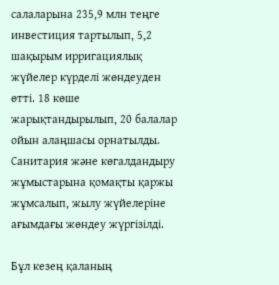салаларына 235,9 млн теңге инвестиция тартылып, 5,2 шақырым ирригациялық жүйелер күрделі жөндеуден өтті. 18 көше жарықтандырылып, 20 балалар ойын алаңшасы орнатылды. Санитария және көгалдандыру жұмыстарына қомақты қаржы жұмсалып, жылу жүйелеріне ағымдағы жөндеу жүргізілді.

Бұл кезең қаланың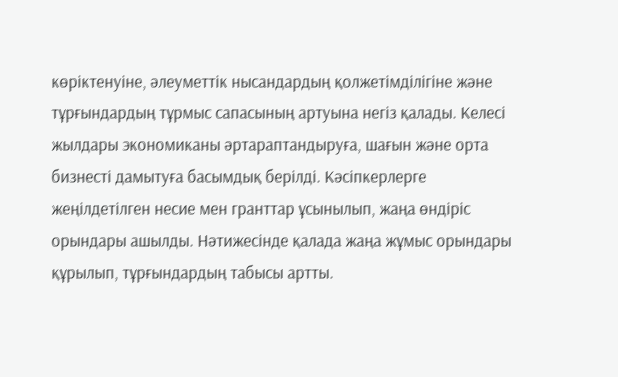көріктенуіне, әлеуметтік нысандардың қолжетімділігіне және тұрғындардың тұрмыс сапасының артуына негіз қалады. Келесі жылдары экономиканы әртараптандыруға, шағын және орта бизнесті дамытуға басымдық берілді. Кәсіпкерлерге жеңілдетілген несие мен гранттар ұсынылып, жаңа өндіріс орындары ашылды. Нәтижесінде қалада жаңа жұмыс орындары құрылып, тұрғындардың табысы артты.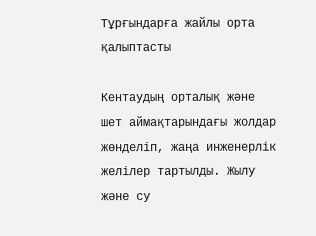Тұрғындарға жайлы орта қалыптасты

Кентаудың орталық және шет аймақтарындағы жолдар жөнделіп, жаңа инженерлік желілер тартылды. Жылу және су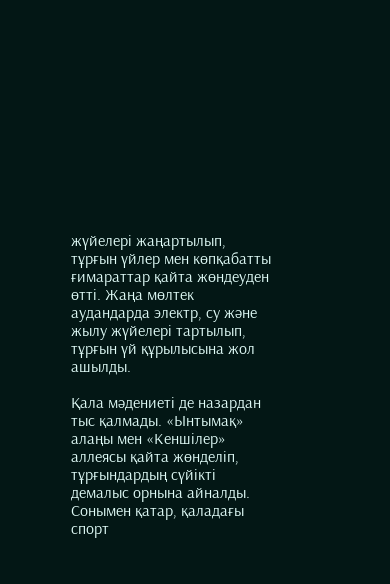жүйелері жаңартылып, тұрғын үйлер мен көпқабатты ғимараттар қайта жөндеуден өтті. Жаңа мөлтек аудандарда электр, су және жылу жүйелері тартылып, тұрғын үй құрылысына жол ашылды.

Қала мәдениеті де назардан тыс қалмады. «Ынтымақ» алаңы мен «Кеншілер» аллеясы қайта жөнделіп, тұрғындардың сүйікті демалыс орнына айналды. Сонымен қатар, қаладағы спорт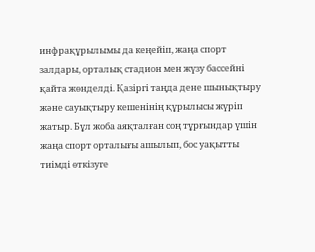инфрақұрылымы да кеңейіп, жаңа спорт залдары, орталық стадион мен жүзу бассейні қайта жөнделді. Қазіргі таңда дене шынықтыру және сауықтыру кешенінің құрылысы жүріп жатыр. Бұл жоба аяқталған соң тұрғындар үшін жаңа спорт орталығы ашылып, бос уақытты тиімді өткізуге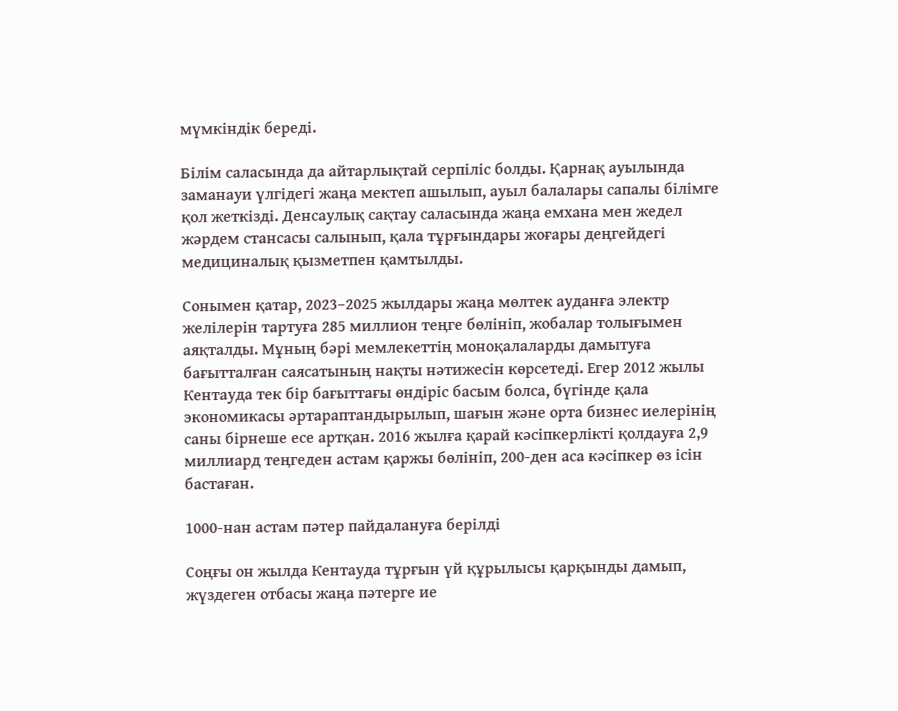мүмкіндік береді.

Білім саласында да айтарлықтай серпіліс болды. Қарнақ ауылында заманауи үлгідегі жаңа мектеп ашылып, ауыл балалары сапалы білімге қол жеткізді. Денсаулық сақтау саласында жаңа емхана мен жедел жәрдем стансасы салынып, қала тұрғындары жоғары деңгейдегі медициналық қызметпен қамтылды.

Сонымен қатар, 2023–2025 жылдары жаңа мөлтек ауданға электр желілерін тартуға 285 миллион теңге бөлініп, жобалар толығымен аяқталды. Мұның бәрі мемлекеттің моноқалаларды дамытуға бағытталған саясатының нақты нәтижесін көрсетеді. Егер 2012 жылы Кентауда тек бір бағыттағы өндіріс басым болса, бүгінде қала экономикасы әртараптандырылып, шағын және орта бизнес иелерінің саны бірнеше есе артқан. 2016 жылға қарай кәсіпкерлікті қолдауға 2,9 миллиард теңгеден астам қаржы бөлініп, 200-ден аса кәсіпкер өз ісін бастаған.

1000-нан астам пәтер пайдалануға берілді

Соңғы он жылда Кентауда тұрғын үй құрылысы қарқынды дамып, жүздеген отбасы жаңа пәтерге ие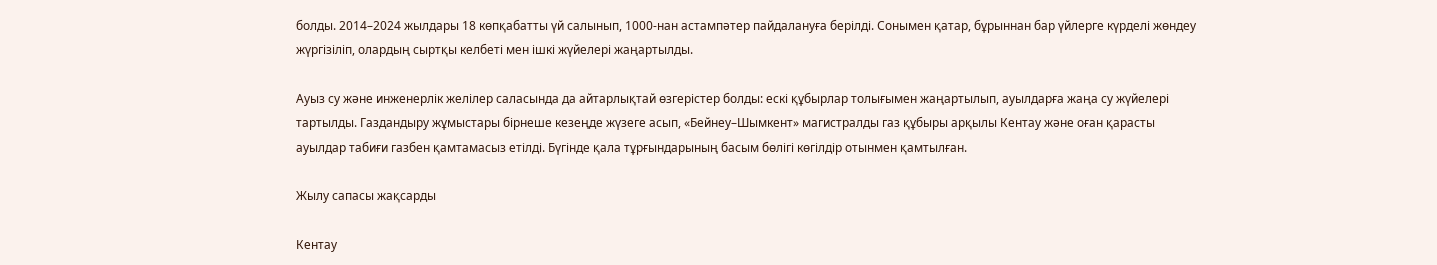болды. 2014–2024 жылдары 18 көпқабатты үй салынып, 1000-нан астампәтер пайдалануға берілді. Сонымен қатар, бұрыннан бар үйлерге күрделі жөндеу жүргізіліп, олардың сыртқы келбеті мен ішкі жүйелері жаңартылды.

Ауыз су және инженерлік желілер саласында да айтарлықтай өзгерістер болды: ескі құбырлар толығымен жаңартылып, ауылдарға жаңа су жүйелері тартылды. Газдандыру жұмыстары бірнеше кезеңде жүзеге асып, «Бейнеу–Шымкент» магистралды газ құбыры арқылы Кентау және оған қарасты ауылдар табиғи газбен қамтамасыз етілді. Бүгінде қала тұрғындарының басым бөлігі көгілдір отынмен қамтылған.

Жылу сапасы жақсарды

Кентау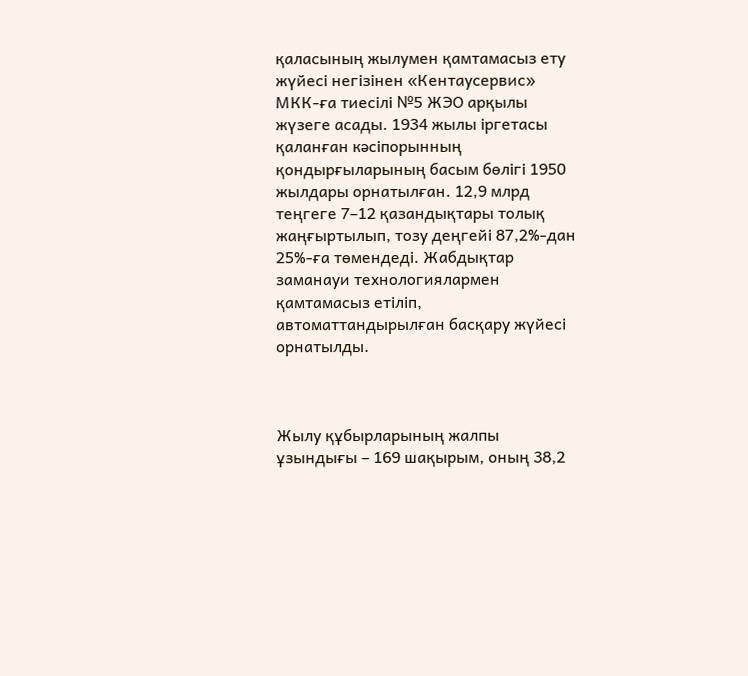қаласының жылумен қамтамасыз ету жүйесі негізінен «Кентаусервис» МКК-ға тиесілі №5 ЖЭО арқылы жүзеге асады. 1934 жылы іргетасы қаланған кәсіпорынның қондырғыларының басым бөлігі 1950 жылдары орнатылған. 12,9 млрд теңгеге 7–12 қазандықтары толық жаңғыртылып, тозу деңгейі 87,2%-дан 25%-ға төмендеді. Жабдықтар заманауи технологиялармен қамтамасыз етіліп, автоматтандырылған басқару жүйесі орнатылды.



Жылу құбырларының жалпы ұзындығы – 169 шақырым, оның 38,2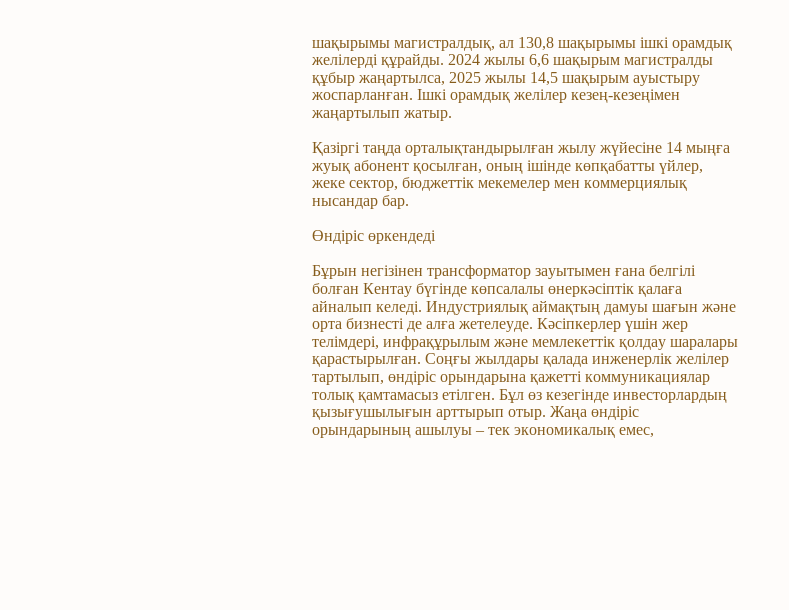шақырымы магистралдық, ал 130,8 шақырымы ішкі орамдық желілерді құрайды. 2024 жылы 6,6 шақырым магистралды құбыр жаңартылса, 2025 жылы 14,5 шақырым ауыстыру жоспарланған. Ішкі орамдық желілер кезең-кезеңімен жаңартылып жатыр.

Қазіргі таңда орталықтандырылған жылу жүйесіне 14 мыңға жуық абонент қосылған, оның ішінде көпқабатты үйлер, жеке сектор, бюджеттік мекемелер мен коммерциялық нысандар бар.

Өндіріс өркендеді

Бұрын негізінен трансформатор зауытымен ғана белгілі болған Кентау бүгінде көпсалалы өнеркәсіптік қалаға айналып келеді. Индустриялық аймақтың дамуы шағын және орта бизнесті де алға жетелеуде. Кәсіпкерлер үшін жер телімдері, инфрақұрылым және мемлекеттік қолдау шаралары қарастырылған. Соңғы жылдары қалада инженерлік желілер тартылып, өндіріс орындарына қажетті коммуникациялар толық қамтамасыз етілген. Бұл өз кезегінде инвесторлардың қызығушылығын арттырып отыр. Жаңа өндіріс орындарының ашылуы – тек экономикалық емес,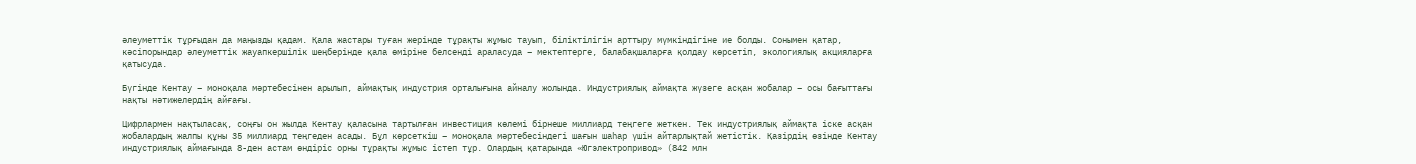әлеуметтік тұрғыдан да маңызды қадам. Қала жастары туған жерінде тұрақты жұмыс тауып, біліктілігін арттыру мүмкіндігіне ие болды. Сонымен қатар, кәсіпорындар әлеуметтік жауапкершілік шеңберінде қала өміріне белсенді араласуда – мектептерге, балабақшаларға қолдау көрсетіп, экологиялық акцияларға қатысуда.

Бүгінде Кентау – моноқала мәртебесінен арылып, аймақтық индустрия орталығына айналу жолында. Индустриялық аймақта жүзеге асқан жобалар – осы бағыттағы нақты нәтижелердің айғағы.

Цифрлармен нақтыласақ, соңғы он жылда Кентау қаласына тартылған инвестиция көлемі бірнеше миллиард теңгеге жеткен. Тек индустриялық аймақта іске асқан жобалардың жалпы құны 35 миллиард теңгеден асады. Бұл көрсеткіш – моноқала мәртебесіндегі шағын шаһар үшін айтарлықтай жетістік. Қазірдің өзінде Кентау индустриялық аймағында 8-ден астам өндіріс орны тұрақты жұмыс істеп тұр. Олардың қатарында «Югэлектропривод» (842 млн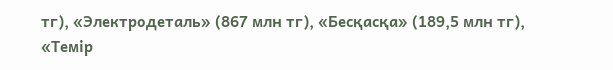тг), «Электродеталь» (867 млн тг), «Бесқасқа» (189,5 млн тг), «Темір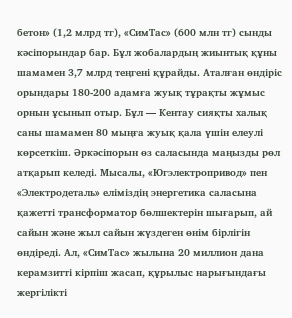бетон» (1,2 млрд тг), «СимТас» (600 млн тг) сынды кәсіпорындар бар. Бұл жобалардың жиынтық құны шамамен 3,7 млрд теңгені құрайды. Аталған өндіріс орындары 180-200 адамға жуық тұрақты жұмыс орнын ұсынып отыр. Бұл — Кентау сияқты халық саны шамамен 80 мыңға жуық қала үшін елеулі көрсеткіш. Әркәсіпорын өз саласында маңызды рөл атқарып келеді. Мысалы, «Югэлектропривод» пен «Электродеталь» еліміздің энергетика саласына қажетті трансформатор бөлшектерін шығарып, ай сайын және жыл сайын жүздеген өнім бірлігін өндіреді. Ал, «СимТас» жылына 20 миллион дана керамзитті кірпіш жасап, құрылыс нарығындағы жергілікті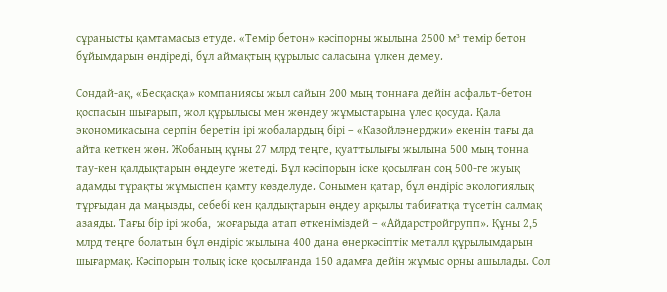сұранысты қамтамасыз етуде. «Темір бетон» кәсіпорны жылына 2500 м³ темір бетон бұйымдарын өндіреді, бұл аймақтың құрылыс саласына үлкен демеу.

Сондай-ақ, «Бесқасқа» компаниясы жыл сайын 200 мың тоннаға дейін асфальт-бетон қоспасын шығарып, жол құрылысы мен жөндеу жұмыстарына үлес қосуда. Қала экономикасына серпін беретін ірі жобалардың бірі – «Казойлэнерджи» екенін тағы да айта кеткен жөн. Жобаның құны 27 млрд теңге, қуаттылығы жылына 500 мың тонна тау-кен қалдықтарын өңдеуге жетеді. Бұл кәсіпорын іске қосылған соң 500-ге жуық адамды тұрақты жұмыспен қамту көзделуде. Сонымен қатар, бұл өндіріс экологиялық тұрғыдан да маңызды, себебі кен қалдықтарын өңдеу арқылы табиғатқа түсетін салмақ азаяды. Тағы бір ірі жоба,  жоғарыда атап өткеніміздей – «Айдарстройгрупп». Құны 2,5 млрд теңге болатын бұл өндіріс жылына 400 дана өнеркәсіптік металл құрылымдарын шығармақ. Кәсіпорын толық іске қосылғанда 150 адамға дейін жұмыс орны ашылады. Сол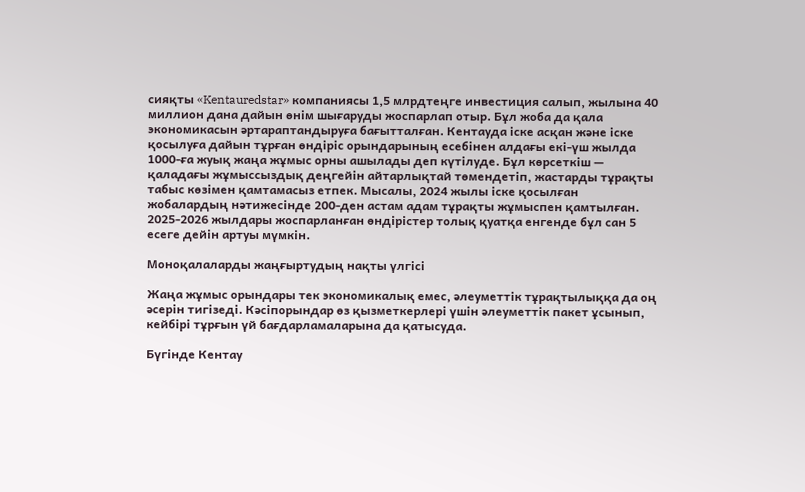сияқты «Kentauredstar» компаниясы 1,5 млрдтеңге инвестиция салып, жылына 40 миллион дана дайын өнім шығаруды жоспарлап отыр. Бұл жоба да қала экономикасын әртараптандыруға бағытталған. Кентауда іске асқан және іске қосылуға дайын тұрған өндіріс орындарының есебінен алдағы екі-үш жылда 1000-ға жуық жаңа жұмыс орны ашылады деп күтілуде. Бұл көрсеткіш — қаладағы жұмыссыздық деңгейін айтарлықтай төмендетіп, жастарды тұрақты табыс көзімен қамтамасыз етпек. Мысалы, 2024 жылы іске қосылған жобалардың нәтижесінде 200-ден астам адам тұрақты жұмыспен қамтылған. 2025-2026 жылдары жоспарланған өндірістер толық қуатқа енгенде бұл сан 5 есеге дейін артуы мүмкін.

Моноқалаларды жаңғыртудың нақты үлгісі

Жаңа жұмыс орындары тек экономикалық емес, әлеуметтік тұрақтылыққа да оң әсерін тигізеді. Кәсіпорындар өз қызметкерлері үшін әлеуметтік пакет ұсынып, кейбірі тұрғын үй бағдарламаларына да қатысуда.

Бүгінде Кентау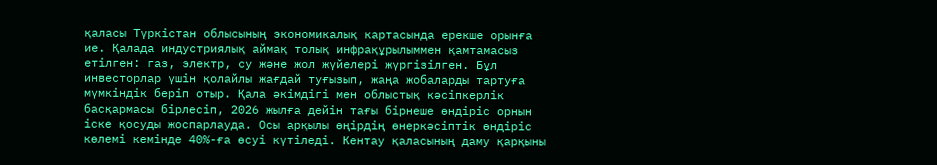қаласы Түркістан облысының экономикалық картасында ерекше орынға ие. Қалада индустриялық аймақ толық инфрақұрылыммен қамтамасыз етілген: газ, электр, су және жол жүйелері жүргізілген. Бұл инвесторлар үшін қолайлы жағдай туғызып, жаңа жобаларды тартуға мүмкіндік беріп отыр. Қала әкімдігі мен облыстық кәсіпкерлік басқармасы бірлесіп, 2026 жылға дейін тағы бірнеше өндіріс орнын іске қосуды жоспарлауда. Осы арқылы өңірдің өнеркәсіптік өндіріс көлемі кемінде 40%-ға өсуі күтіледі. Кентау қаласының даму қарқыны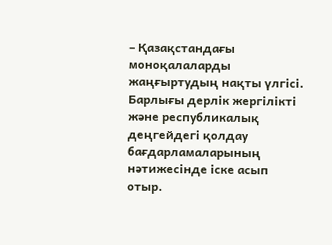– Қазақстандағы моноқалаларды жаңғыртудың нақты үлгісі. Барлығы дерлік жергілікті және республикалық деңгейдегі қолдау бағдарламаларының нәтижесінде іске асып отыр.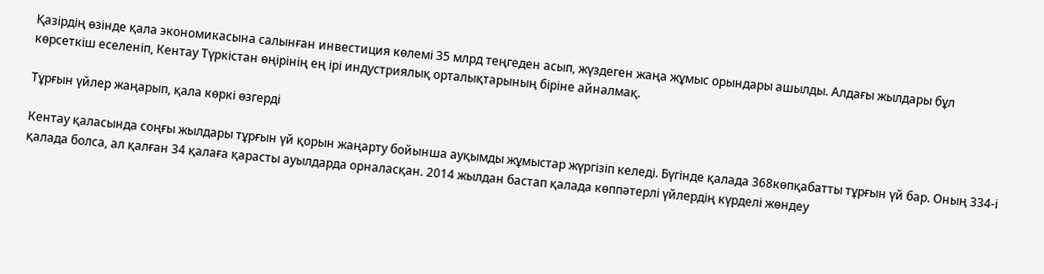Қазірдің өзінде қала экономикасына салынған инвестиция көлемі 35 млрд теңгеден асып, жүздеген жаңа жұмыс орындары ашылды. Алдағы жылдары бұл көрсеткіш еселеніп, Кентау Түркістан өңірінің ең ірі индустриялық орталықтарының біріне айналмақ.

Тұрғын үйлер жаңарып, қала көркі өзгерді

Кентау қаласында соңғы жылдары тұрғын үй қорын жаңарту бойынша ауқымды жұмыстар жүргізіп келеді. Бүгінде қалада 368көпқабатты тұрғын үй бар. Оның 334-і қалада болса, ал қалған 34 қалаға қарасты ауылдарда орналасқан. 2014 жылдан бастап қалада көппәтерлі үйлердің күрделі жөндеу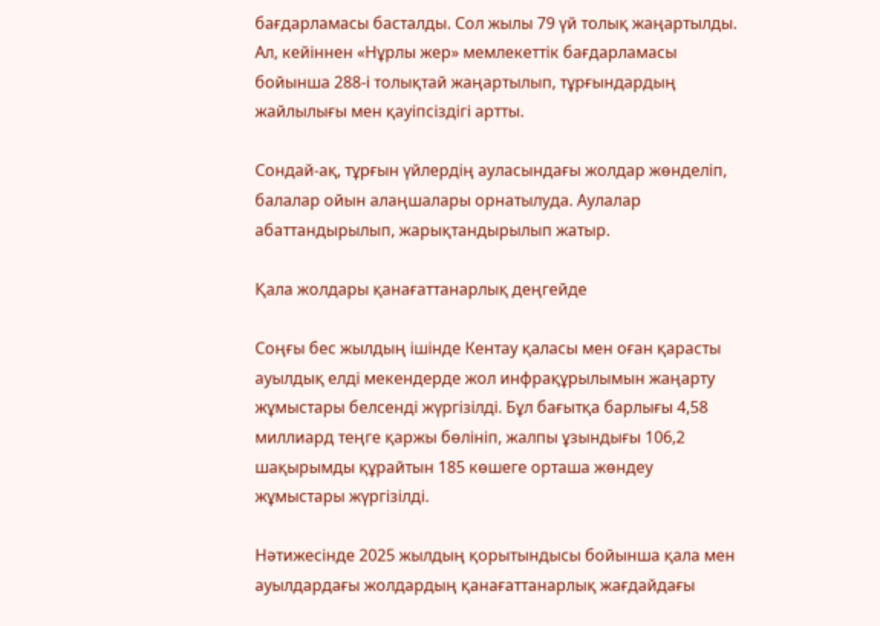бағдарламасы басталды. Сол жылы 79 үй толық жаңартылды. Ал, кейіннен «Нұрлы жер» мемлекеттік бағдарламасы бойынша 288-і толықтай жаңартылып, тұрғындардың жайлылығы мен қауіпсіздігі артты.

Сондай-ақ, тұрғын үйлердің ауласындағы жолдар жөнделіп, балалар ойын алаңшалары орнатылуда. Аулалар абаттандырылып, жарықтандырылып жатыр.

Қала жолдары қанағаттанарлық деңгейде

Соңғы бес жылдың ішінде Кентау қаласы мен оған қарасты ауылдық елді мекендерде жол инфрақұрылымын жаңарту жұмыстары белсенді жүргізілді. Бұл бағытқа барлығы 4,58 миллиард теңге қаржы бөлініп, жалпы ұзындығы 106,2 шақырымды құрайтын 185 көшеге орташа жөндеу жұмыстары жүргізілді.

Нәтижесінде 2025 жылдың қорытындысы бойынша қала мен ауылдардағы жолдардың қанағаттанарлық жағдайдағы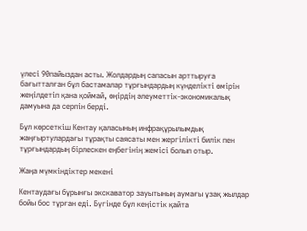үлесі 90пайыздан асты. Жолдардың сапасын арттыруға бағытталған бұл бастамалар тұрғындардың күнделікті өмірін жеңілдетіп қана қоймай, өңірдің әлеуметтік-экономикалық дамуына да серпін берді.

Бұл көрсеткіш Кентау қаласының инфрақұрылымдық жаңғыртулардағы тұрақты саясаты мен жергілікті билік пен тұрғындардың бірлескен еңбегінің жемісі болып отыр.

Жаңа мүмкіндіктер мекені

Кентаудағы бұрынғы экскаватор зауытының аумағы ұзақ жылдар бойы бос тұрған еді. Бүгінде бұл кеңістік қайта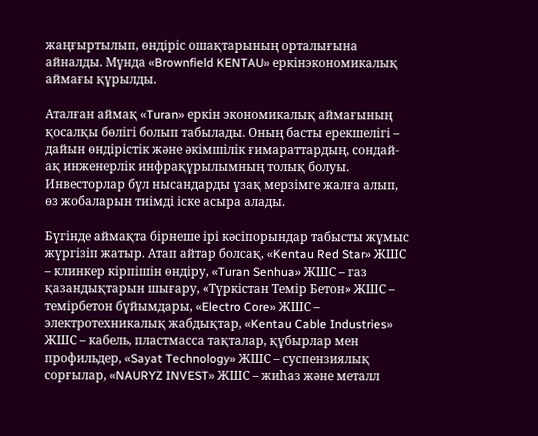жаңғыртылып, өндіріс ошақтарының орталығына айналды. Мұнда «Brownfield KENTAU» еркінэкономикалық аймағы құрылды.

Аталған аймақ «Turan» еркін экономикалық аймағының қосалқы бөлігі болып табылады. Оның басты ерекшелігі – дайын өндірістік және әкімшілік ғимараттардың, сондай-ақ инженерлік инфрақұрылымның толық болуы. Инвесторлар бұл нысандарды ұзақ мерзімге жалға алып, өз жобаларын тиімді іске асыра алады.

Бүгінде аймақта бірнеше ірі кәсіпорындар табысты жұмыс жүргізіп жатыр. Атап айтар болсақ, «Kentau Red Star» ЖШС – клинкер кірпішін өндіру, «Turan Senhua» ЖШС – газ қазандықтарын шығару, «Түркістан Темір Бетон» ЖШС – темірбетон бұйымдары, «Electro Core» ЖШС – электротехникалық жабдықтар, «Kentau Cable Industries» ЖШС – кабель, пластмасса тақталар, құбырлар мен профильдер, «Sayat Technology» ЖШС – суспензиялық сорғылар, «NAURYZ INVEST» ЖШС – жиһаз және металл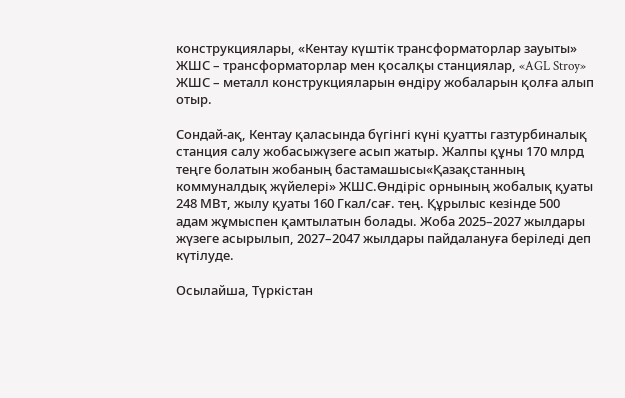конструкциялары, «Кентау күштік трансформаторлар зауыты» ЖШС – трансформаторлар мен қосалқы станциялар, «AGL Stroy» ЖШС – металл конструкцияларын өндіру жобаларын қолға алып отыр.

Сондай-ақ, Кентау қаласында бүгінгі күні қуатты газтурбиналық станция салу жобасыжүзеге асып жатыр. Жалпы құны 170 млрд теңге болатын жобаның бастамашысы«Қазақстанның коммуналдық жүйелері» ЖШС.Өндіріс орнының жобалық қуаты 248 МВт, жылу қуаты 160 Гкал/сағ. тең. Құрылыс кезінде 500 адам жұмыспен қамтылатын болады. Жоба 2025–2027 жылдары жүзеге асырылып, 2027–2047 жылдары пайдалануға беріледі деп күтілуде.

Осылайша, Түркістан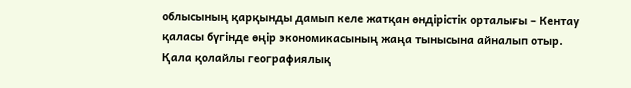облысының қарқынды дамып келе жатқан өндірістік орталығы – Кентау қаласы бүгінде өңір экономикасының жаңа тынысына айналып отыр. Қала қолайлы географиялық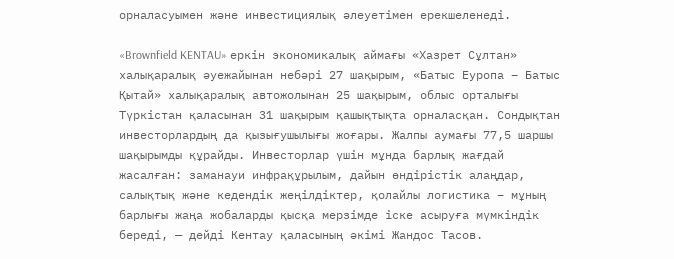орналасуымен және инвестициялық әлеуетімен ерекшеленеді.

«Brownfield KENTAU» еркін экономикалық аймағы «Хазрет Сұлтан» халықаралық әуежайынан небәрі 27 шақырым, «Батыс Еуропа – Батыс Қытай» халықаралық автожолынан 25 шақырым, облыс орталығы Түркістан қаласынан 31 шақырым қашықтықта орналасқан. Сондықтан инвесторлардың да қызығушылығы жоғары. Жалпы аумағы 77,5 шаршы шақырымды құрайды. Инвесторлар үшін мұнда барлық жағдай жасалған: заманауи инфрақұрылым, дайын өндірістік алаңдар, салықтық және кедендік жеңілдіктер, қолайлы логистика – мұның барлығы жаңа жобаларды қысқа мерзімде іске асыруға мүмкіндік береді, — дейді Кентау қаласының әкімі Жандос Тасов.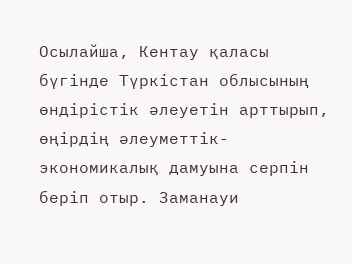Осылайша, Кентау қаласы бүгінде Түркістан облысының өндірістік әлеуетін арттырып, өңірдің әлеуметтік-экономикалық дамуына серпін беріп отыр. Заманауи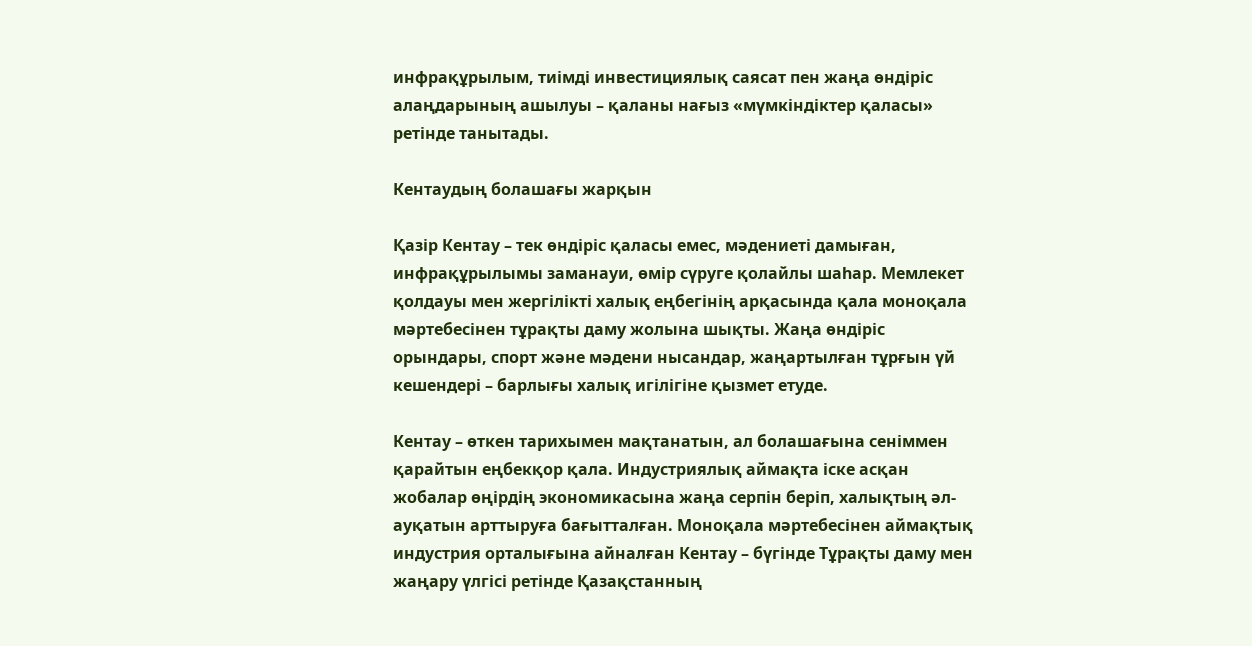инфрақұрылым, тиімді инвестициялық саясат пен жаңа өндіріс алаңдарының ашылуы – қаланы нағыз «мүмкіндіктер қаласы» ретінде танытады.

Кентаудың болашағы жарқын

Қазір Кентау – тек өндіріс қаласы емес, мәдениеті дамыған, инфрақұрылымы заманауи, өмір сүруге қолайлы шаһар. Мемлекет қолдауы мен жергілікті халық еңбегінің арқасында қала моноқала мәртебесінен тұрақты даму жолына шықты. Жаңа өндіріс орындары, спорт және мәдени нысандар, жаңартылған тұрғын үй кешендері – барлығы халық игілігіне қызмет етуде.

Кентау – өткен тарихымен мақтанатын, ал болашағына сеніммен қарайтын еңбекқор қала. Индустриялық аймақта іске асқан жобалар өңірдің экономикасына жаңа серпін беріп, халықтың әл-ауқатын арттыруға бағытталған. Моноқала мәртебесінен аймақтық индустрия орталығына айналған Кентау – бүгінде Тұрақты даму мен жаңару үлгісі ретінде Қазақстанның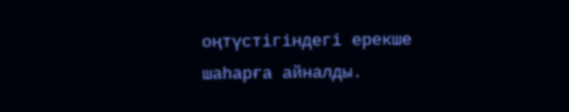оңтүстігіндегі ерекше шаһарға айналды.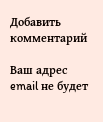Добавить комментарий

Ваш адрес email не будет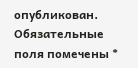опубликован. Обязательные поля помечены *